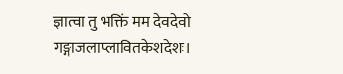ज्ञात्वा तु भक्तिं मम देवदेवो गङ्गाजलाप्लावितकेशदेशः।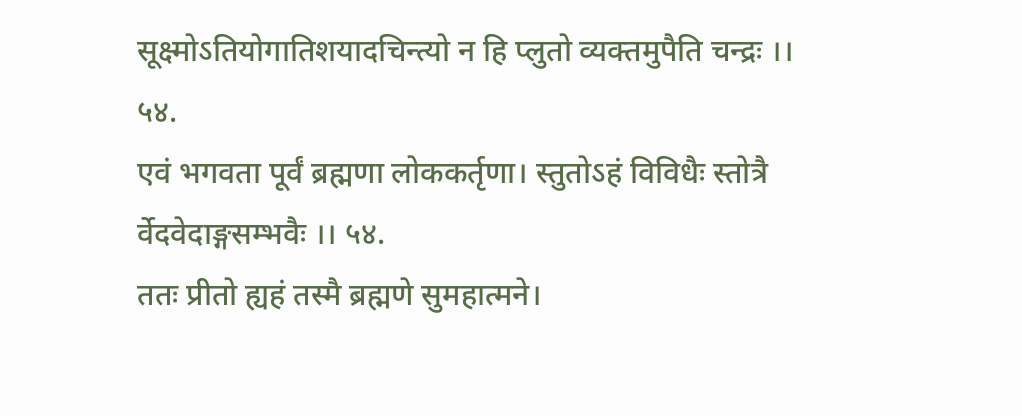सूक्ष्मोऽतियोगातिशयादचिन्त्यो न हि प्लुतो व्यक्तमुपैति चन्द्रः ।। ५४.
एवं भगवता पूर्वं ब्रह्मणा लोककर्तृणा। स्तुतोऽहं विविधैः स्तोत्रै र्वेदवेदाङ्गसम्भवैः ।। ५४.
ततः प्रीतो ह्यहं तस्मै ब्रह्मणे सुमहात्मने।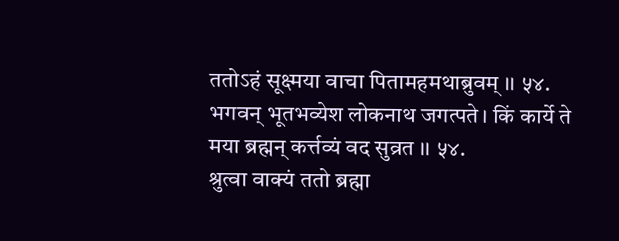ततोऽहं सूक्ष्मया वाचा पितामहमथाब्रुवम् ।। ५४.
भगवन् भूतभव्येश लोकनाथ जगत्पते। किं कार्ये ते मया ब्रह्मन् कर्त्तव्यं वद सुव्रत ।। ५४.
श्रुत्वा वाक्यं ततो ब्रह्मा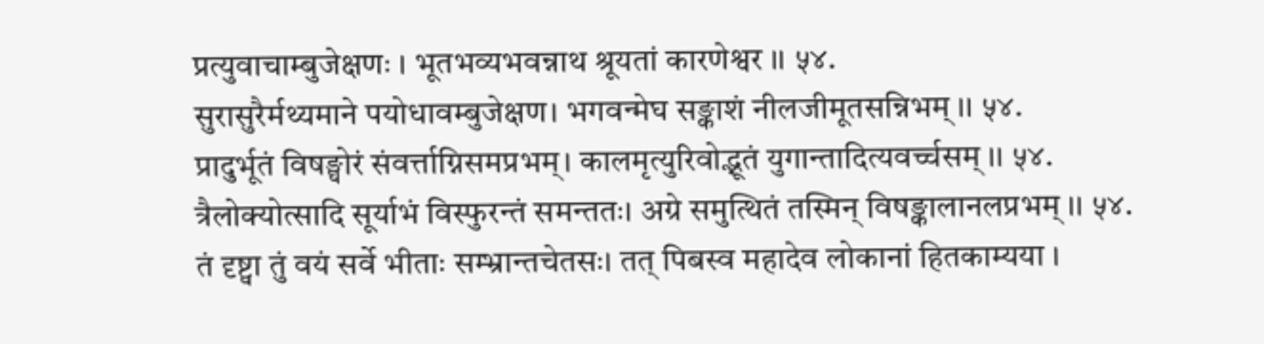प्रत्युवाचाम्बुजेक्षणः । भूतभव्यभवन्नाथ श्रूयतां कारणेश्वर ।। ५४.
सुरासुरैर्मथ्यमाने पयोधावम्बुजेक्षण। भगवन्मेघ सङ्काशं नीलजीमूतसन्निभम् ।। ५४.
प्रादुर्भूतं विषङ्घोरं संवर्त्ताग्निसमप्रभम्। कालमृत्युरिवोद्भूतं युगान्तादित्यवर्च्चसम् ।। ५४.
त्रैलोक्योत्सादि सूर्याभं विस्फुरन्तं समन्ततः। अग्रे समुत्थितं तस्मिन् विषङ्कालानलप्रभम् ।। ५४.
तं दृष्ट्वा तुं वयं सर्वे भीताः सम्भ्रान्तचेतसः। तत् पिबस्व महादेव लोकानां हितकाम्यया ।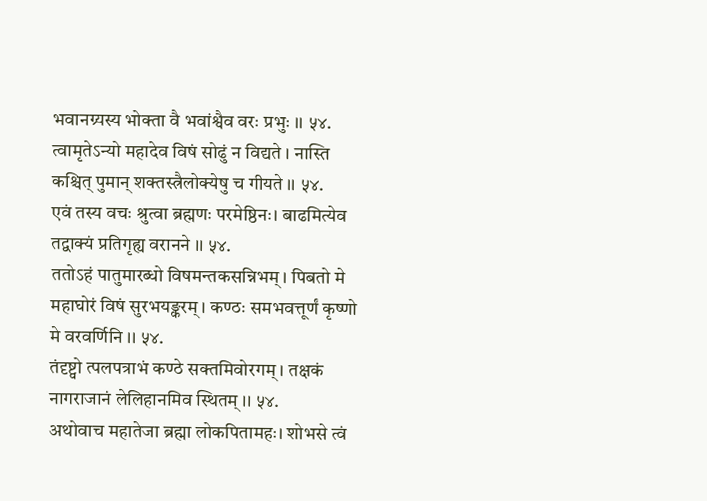भवानग्र्यस्य भोक्ता वै भवांश्वैव वरः प्रभुः ।। ५४.
त्वामृतेऽन्यो महादेव विषं सोढुं न विद्यते । नास्ति कश्चित् पुमान् शक्तस्त्रैलोक्येषु च गीयते ।। ५४.
एवं तस्य वचः श्रुत्वा ब्रह्मणः परमेष्ठिनः। बाढमित्येव तद्वाक्यं प्रतिगृह्य वरानने ।। ५४.
ततोऽहं पातुमारब्धो विषमन्तकसन्निभम्। पिबतो मे महाघोरं विषं सुरभयङ्करम्। कण्ठः समभवत्तूर्णं कृष्णो मे वरवर्णिनि ।। ५४.
तंदृष्ट्वो त्पलपत्राभं कण्ठे सक्तमिवोरगम् । तक्षकं नागराजानं लेलिहानमिव स्थितम् ।। ५४.
अथोवाच महातेजा ब्रह्मा लोकपितामहः। शोभसे त्वं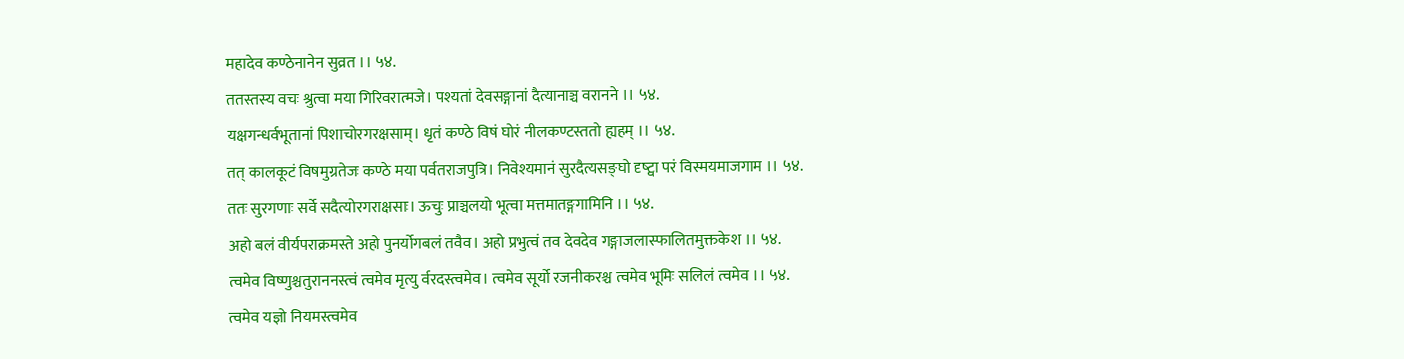महादेव कण्ठेनानेन सुव्रत ।। ५४.
ततस्तस्य वचः श्रुत्वा मया गिरिवरात्मजे। पश्यतां देवसङ्गानां दैत्यानाञ्च वरानने ।। ५४.
यक्षगन्धर्वभूतानां पिशाचोरगरक्षसाम्। धृतं कण्ठे विषं घोरं नीलकण्टस्ततो ह्यहम् ।। ५४.
तत् कालकूटं विषमुग्रतेजः कण्ठे मया पर्वतराजपुत्रि। निवेश्यमानं सुरदैत्यसङ्घो दृष्ट्वा परं विस्मयमाजगाम ।। ५४.
ततः सुरगणाः सर्वे सदैत्योरगराक्षसाः। ऊचुः प्राञ्चलयो भूत्वा मत्तमातङ्गगामिनि ।। ५४.
अहो बलं वीर्यपराक्रमस्ते अहो पुनर्योगबलं तवैव। अहो प्रभुत्वं तव देवदेव गङ्गाजलास्फालितमुक्तकेश ।। ५४.
त्वमेव विष्णुश्चतुराननस्त्वं त्वमेव मृत्यु र्वरदस्त्वमेव। त्वमेव सूर्यो रजनीकरश्च त्वमेव भूमिः सलिलं त्वमेव ।। ५४.
त्वमेव यज्ञो नियमस्त्वमेव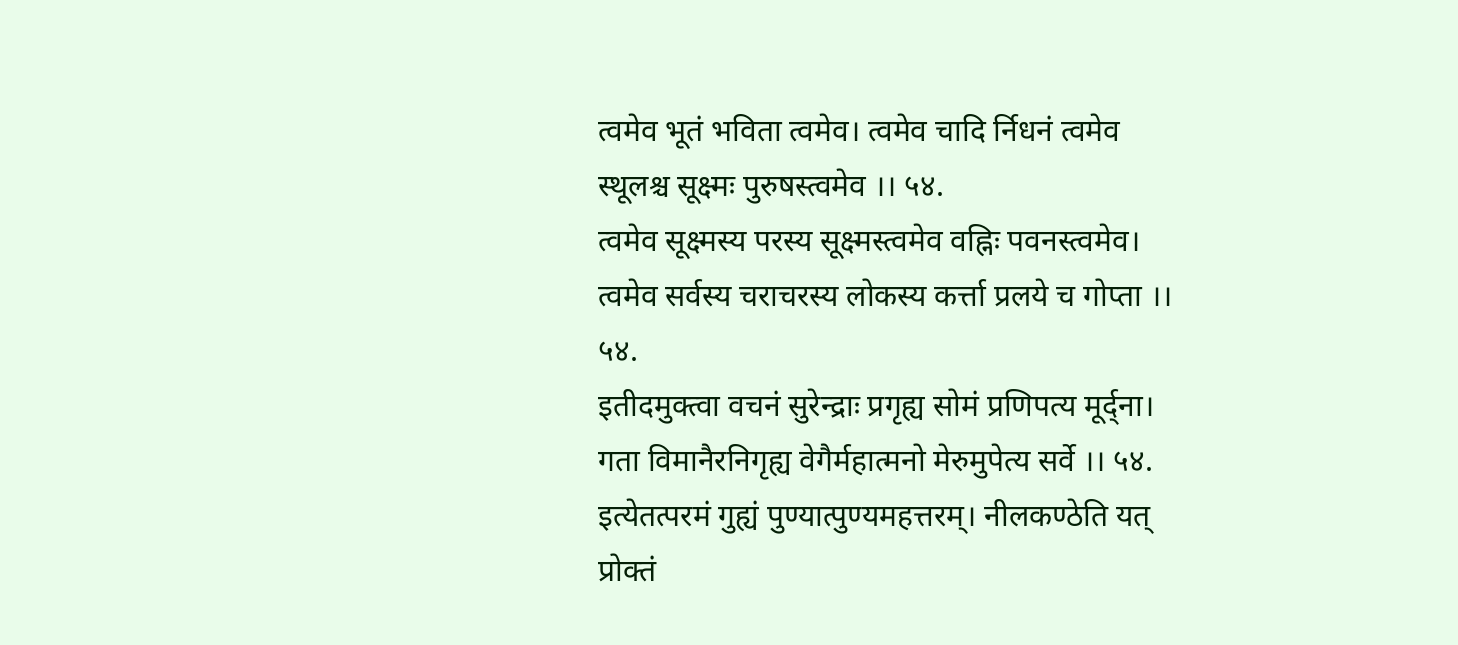त्वमेव भूतं भविता त्वमेव। त्वमेव चादि र्निधनं त्वमेव स्थूलश्च सूक्ष्मः पुरुषस्त्वमेव ।। ५४.
त्वमेव सूक्ष्मस्य परस्य सूक्ष्मस्त्वमेव वह्निः पवनस्त्वमेव। त्वमेव सर्वस्य चराचरस्य लोकस्य कर्त्ता प्रलये च गोप्ता ।। ५४.
इतीदमुक्त्वा वचनं सुरेन्द्राः प्रगृह्य सोमं प्रणिपत्य मूर्द्ना। गता विमानैरनिगृह्य वेगैर्महात्मनो मेरुमुपेत्य सर्वे ।। ५४.
इत्येतत्परमं गुह्यं पुण्यात्पुण्यमहत्तरम्। नीलकण्ठेति यत् प्रोक्तं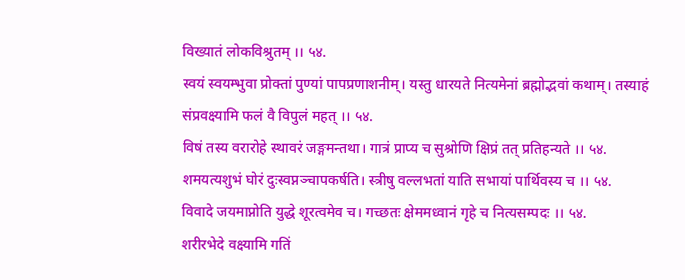विख्यातं लोकविश्रुतम् ।। ५४.
स्वयं स्वयम्भुवा प्रोक्तां पुण्यां पापप्रणाशनीम्। यस्तु धारयते नित्यमेनां ब्रह्मोद्भवां कथाम्। तस्याहं संप्रवक्ष्यामि फलं वै विपुलं महत् ।। ५४.
विषं तस्य वरारोहे स्थावरं जङ्गमन्तथा। गात्रं प्राप्य च सुश्रोणि क्षिप्रं तत् प्रतिहन्यते ।। ५४.
शमयत्यशुभं घोरं दुःस्वप्नञ्चापकर्षति। स्त्रीषु वल्लभतां याति सभायां पार्थिवस्य च ।। ५४.
विवादे जयमाप्नोति युद्धे शूरत्वमेव च। गच्छतः क्षेममध्वानं गृहे च नित्यसम्पदः ।। ५४.
शरीरभेदे वक्ष्यामि गतिं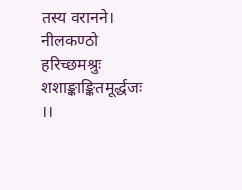तस्य वरानने। नीलकण्ठो हरिच्छमश्रुः शशाङ्काङ्कितमूर्द्धजः ।।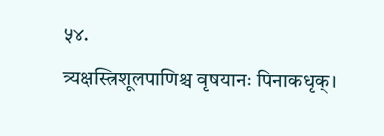५४.
त्र्यक्षस्त्रिशूलपाणिश्च वृषयानः पिनाकधृक्।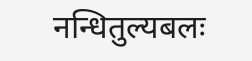नन्धितुल्यबलः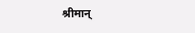श्रीमान्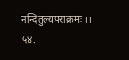नन्दितुल्यपराक्रमः ।। ५४.